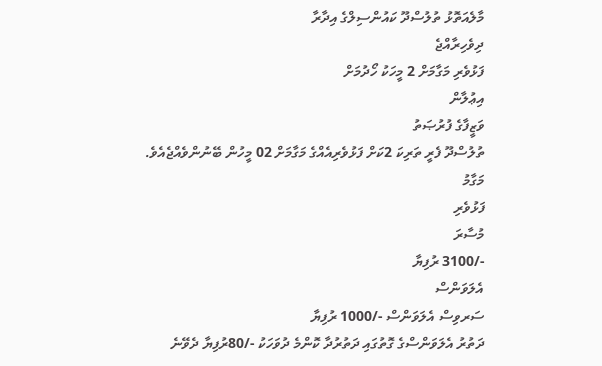މާލެއަތޮޅު ތުލުސްދޫ ކައުންސިލްގެ އިދާރާ
ދިވެހިރާއްޖެ
ފަޅުވެރި މަގާމަށް 2 މީހަކު ހޯދުމަށް
އިޢުލާން
ވަޒީފާގެ ފުރުޞަތު
ތުލުސްދޫ ފެރީ ތަރިކަ 2ކަށް ފަޅުވެރިއެއްގެ މަގާމަށް 02 މީހުން ބޭނުންވެއްޖެއެވެ.
މަގާމު
ފަޅުވެރި
މުސާރަ
-/3100 ރުފިޔާ
އެލަވަންސް
ސަރވިސް އެލަވަންސް -/1000 ރުފިޔާ
ދަތުރު އެލަވަންސްގެ ގޮތުގައި ދަތުރުދާ ކޮންމެ ދުވަހަކު -/80ރުފިޔާ ދެވޭނެ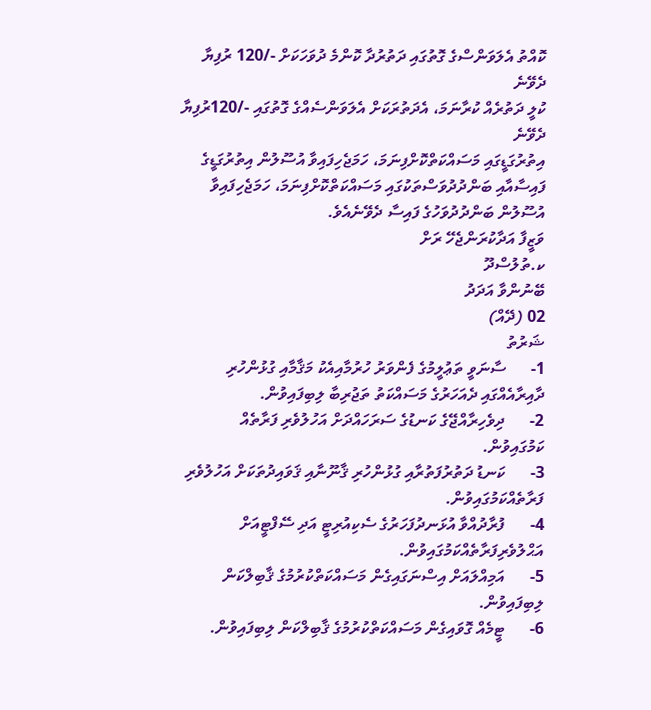ކޮއްތު އެލަވަންސްގެ ގޮތުގައި ދަތުރުދާ ކޮންމެ ދުވަހަކަށް -/120 ރުފިޔާ ދެވޭނެ
ކުލީ ދަތުރެއް ކުރާނަމަ، އެދަތުރަކަށް އެލަވަންސެއްގެ ގޮތުގައި -/120ރުފިޔާ ދެވޭނެ
އިތުރުގަޑީގައި މަސައްކަތްކޮށްފިނަމަ، ހަމަޖެހިފައިވާ އުސޫލުން އިތުރުގަޑީގެ ފައިސާއާއި ބަންދުދުވަސްތަކުގައި މަސައްކަތްކޮށްފިނަމަ، ހަމަޖެހިފައިވާ އުސޫލުން ބަންދުދުވަހުގެ ފައިސާ ދެވޭނެއެވެ.
ވަޒީފާ އަދާކުރަންޖެހޭ ރަށް
ކ.ތުލުސްދޫ
ބޭނުންވާ އަދަދު
02 (ދޭއް)
ޝަރުތު
1-      ސާނަވީ ތަޢުލީމުގެ ފެންވަރު ހުރުމާއިއެކު މަޤާމާއި ގުޅުންހުރި ދާއިރާއެއްގައި ދެއަހަރުގެ މަސައްކަތު ތަޖުރިބާ ލިބިފައިވުން.
2-      ދިވެހިރާއްޖޭގެ ކަނޑުގެ ސަރަހައްދަށް އަހުލުވެރި ފަރާތެއް ކަމުގައިވުން.
3-      ކަނޑު ދަތުރުފަތުރާއި ގުޅުންހުރި ޤާނޫނާއި ޤަވައިދުތަކަށް އަހުލުވެރި ފަރާތެއްކަމުގައިވުން.
4-      ފުރާދުއްވާ އުޅަނދުފަހަރުގެ ސެކިއުރިޓީ އަދި ސޭފްޓީއަށް އަޙްލުވެރިފަރާތެއްކަމުގައިވުން.
5-      އަމިއްލައަށް އިސްނަގައިގެން މަސައްކަތްކުރުމުގެ ޤާބިލްކަން ލިބިފައިވުން.
6-      ޓީމެއް ގޮވައިގެން މަސައްކަތްކުރުމުގެ ޤާބިލްކަން ލިބިފައިވުން.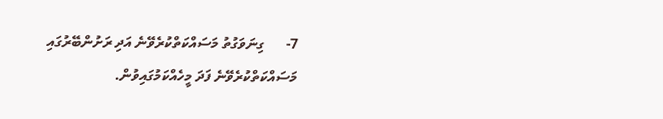7-      ގިނަވަގުތު މަސައްކަތްކުރެވޭނެ އަދި ރަށުންބޭރުގައި މަސައްކަތްކުރެވޭނެ ފަދަ މީހެއްކަމުގައިވުން.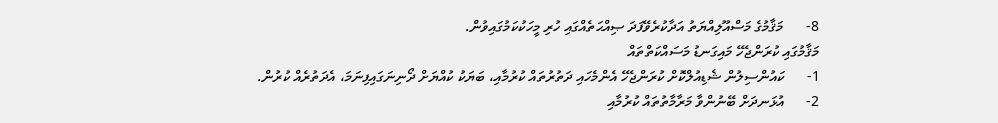8-      މަޤާމުގެ މަސްއޫލިއްޔަތު އަދާކުރެވޭފަދަ ޞިއްޙަތެއްގައި ހުރި މީހަކުކަމުގައިވުން.
މަޤާމުގައި ކުރަންޖެހޭ މައިގަނޑު މަސައްކަތްތައް
1-      ކައުންސިލުން ޝެޑިއުލްކޮށް ކުރަންޖެހޭ އެންމެހައި ދަތުރުތައް ކުރުމާއި، ބަޔަކު ކުއްޔަށް ދޯނިނަގައިފިނަމަ، އެދަތުރެއް ކުރުން.
2-      އުޅަނދަށް ބޭނުންވާ މަރާމާތުތައް ކުރުމާއި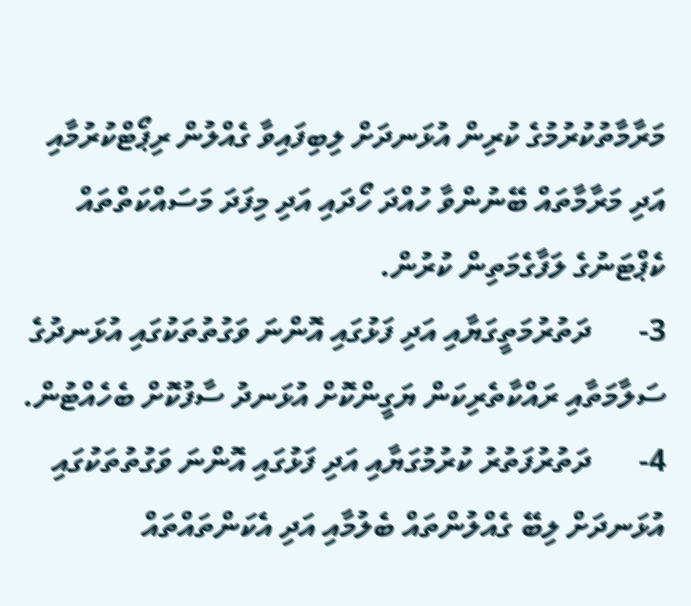މަރާމާތުކުރުމުގެ ކުރިން އުޅަނދަށް ލިބިފައިވާ ގެއްލުން ރިޕޯޓްކުރުމާއި އަދި މަރާމާތައް ބޭނުންވާ ހުއްދަ ހޯދައި އަދި މިފަދަ މަސައްކަތްތައް ކެޕްޓަނުގެ ލަފާގެމަތިން ކުރުން.
3-      ދަތުރުމަތީގަޔާއި އަދި ފަޅުގައި އޮންނަ ވަގުތުތަކުގައި އުޅަނދުގެ ސަލާމަތާއި ރައްކާތެރިކަން ޔަގީންކޮށް އުޅަނދު ސާފުކޮށް ބެހެއްޓުން.
4-      ދަތުރުފަތުރު ކުރުމުގަޔާއި އަދި ފަޅުގައި އޮންނަ ވަގުތުތަކުގައި އުޅަނދަށް ލިބޭ ގެއްލުންތައް ބެލުމާއި އަދި އެކަންތައްތައް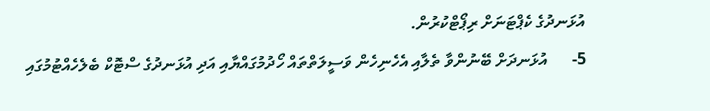އުޅަނދުގެ ކެޕްޓަނަށް ރިޕޯޓްކުރުން.
5-      އުޅަނދަށް ބޭނުންވާ ތެލާއި އެހެނިހެން ވަސީލަތްތައް ހޯދުމުގައްޔާއި އަދި އުޅަނދުގެ ސްޓޮކް ބެލެހެއްޓުމުގައި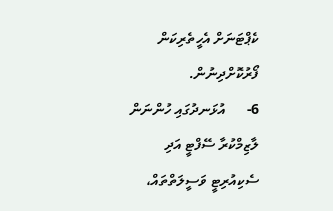ކެޕްޓަނަށް އެހީތެރިކަން ފޯރުކޮށްދިނުން.
6-      އުޅަނދުގައި ހުންނަން ލާޒިމްކުރާ ސޭފްޓީ އަދި ސެކިއުރިޓީ ވަސީލަތްތައް،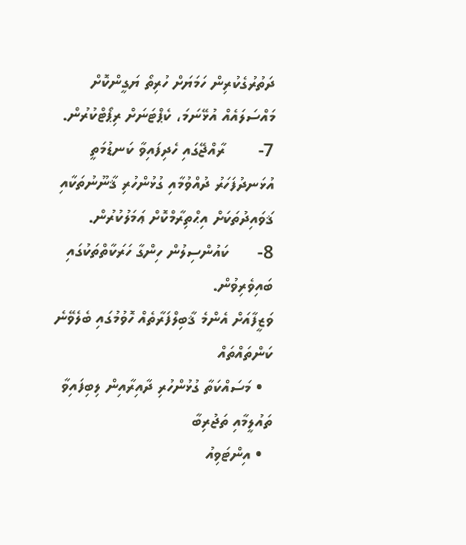ދަތުރުގެކުރިން ހަމަޔަށް ހުރިތޯ ޔަގީންކޮށް މައްސަލައެއް އުޅޭނަމަ، ކެޕްޓަނަށް ރިޕޯޓްކުރުން.
7-       ރާއްޖޭގައި ހެދިފައިވާ ކަނޑުމަތީ އުޅަނދުފަހަރު ދުއްވުމާއި ގުޅުންހުރި ޤާނޫނުތަކާއި ޤަވައިދުތަކަށް އިޙްތިރާމްކޮށް ޢަމަލުކުރުން.
8-      ކައުންސިލުން ހިންގާ ހަރަކާތްތަކުގައި ބައިވެރިވުން.
ވަޒީފާއަށް އެންމެ ޤާބިލްފަރާތެއް ހޮވުމުގައި ބެލެވޭނެ ކަންތައްތައް
  • މަސައްކަތާ ގުޅުންހުރި ދާއިރާއިން ލިބިފައިވާ ތައުލީމާއި ތަޖުރިބާ
  • އިންޓަވިއު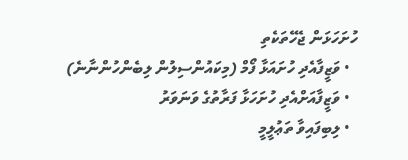ހުށަހަޅަން ޖެހޭތަކެތި
  • ވަޒީފާއެދި ހުށައަޅާ ފޯމް (މިކައުންސިލުން ލިބެންހުންނާނެ)
  • ވަޒީފާއަށްއެދި ހުށަހަޅާ ފަރާތުގެ ވަނަވަރު
  • ލިބިފައިވާ ތަޢުލީމީ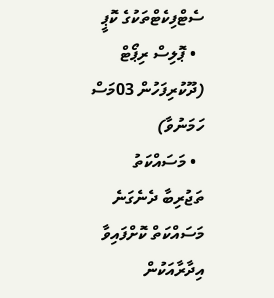ސެޓްފިކެޓްތަކުގެ ކޮޕީ
  • ޕޮލިސް ރިޕޯޓް (ދޫކުރިފަހުން 03މަސް ހަމަނުވާ)
  • މަސައްކަތު ތަޖުރިބާ ދެނެގަނެ މަސައްކަތް ކޮށްފައިވާ އިދާރާއަކުން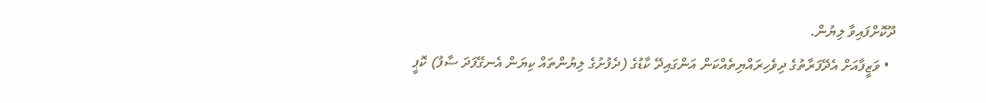ދޫކޮށްފައިވާ ލިޔުން.
  • ވަޒީފާއަށް އެދޭފަރާތުގެ ދިވެހިރައްޔިތެއްކަން އަންގައިދޭ ކާޑުގެ (ދެފުށުގެ ލިޔުންތައް ކިޔަން އެނގޭފަދަ ސާފު) ކޮޕީ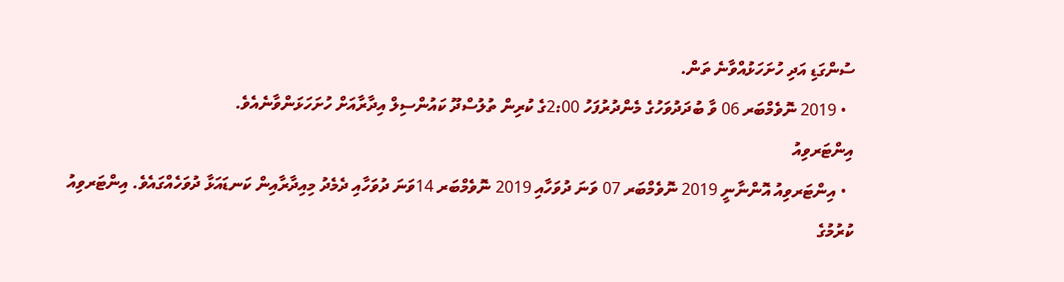ސުންގަޑި އަދި ހުށަހަޅުއްވާނެ ތަން.
  • 2019 ނޮވެމްބަރ 06 ވާ ބުދަދުވަހުގެ މެންދުރުފަހު 2:00ގެ ކުރިން ތުލުސްދޫ ކައުންސިލް އިދާރާއަށް ހުށަހަޅަންވާނެއެވެ.
އިންޓަރވިއު
  • އިންޓަރވިއު އޮންނާނީ 2019 ނޮވެމްބަރ 07 ވަނަ ދުވަހާއި 2019 ނޮވެމްބަރ 14ވަނަ ދުވަހާއި ދެމެދު މިއިދާރާއިން ކަނޑައަޅާ ދުވަހެއްގައެވެ. އިންޓަރވިއު ކުރުމުގެ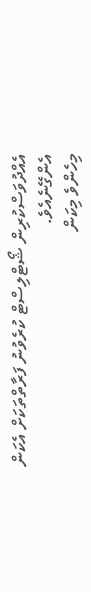އެއްދުވަސްކުރިން ޝޯޓްލިސްޓް ކުރެވުނު ފަރާތްތަކަށް އެކަން އެންގޭނެއެވެ.
މިހެންވެ މިކަން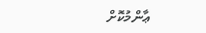ޢާންމުކޮށް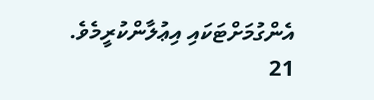އެންގުމަށްޓަކައި އިޢުލާންކުރީމެވެ.
21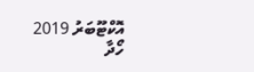އޮކްޓޫބަރު 2019
ހޯދާ